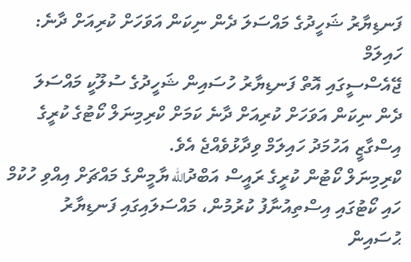ފަނޑިޔާރު ޝަހީދުގެ މައްސަލަ ދެން ނިކަން އަވަހަށް ކުރިއަށް ދާނެ: ހައިލަމް
ޖޭއެސްސީގައި އޮތް ފަނޑިޔާރު ހުސައިން ޝަހީދުގެ ސުލޫކީ މައްސަލަ ދެން ނިކަން އަވަހަށް ކުރިއަށް ދާނެ ކަމަށް ކްރިމިނަލް ކޯޓުގެ ކުރީގެ އިސްގާޒީ އަހުމަދު ހައިލަމް ވިދާޅުވެއްޖެ އެވެ.
ކްރިމިނަލް ކޯޓުން ކުރީގެ ރައީސް އަބްދުالله ޔާމީންގެ މައްޗަށް އިއްވި ހުކުމް ހައި ކޯޓުގައި އިސްތިއުނާފު ކުރުމުން، މައްސަލައިގައި ފަނޑިޔާރު ޙުސައިން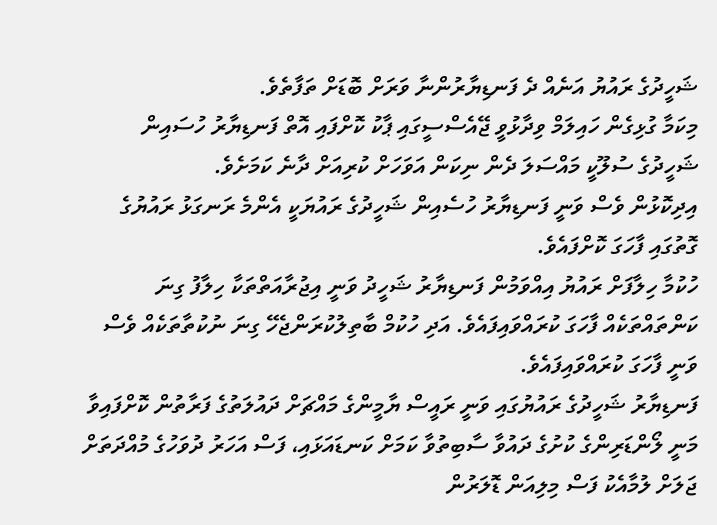ޝަހީދުގެ ރައުޔު އަނެއް ދެ ފަނޑިޔާރުންނާ ވަރަށް ބޮޑަށް ތަފާތެވެ.
މިކަމާ ގުޅިގެން ހައިލަމް ވިދާޅުވީ ޖޭއެސްސީގައި ޕާކު ކޮށްފައި އޮތް ފަނޑިޔާރު ހުސައިން ޝަހީދުގެ ސުލޫކީ މައްސަލަ ދެން ނިކަން އަވަހަށް ކުރިއަށް ދާނެ ކަމަށެވެ.
އިދިކޮޅުން ވެސް ވަނީ ފަނޑިޔާރު ހުސެއިން ޝަހީދުގެ ރައުޔަކީ އެންމެ ރަނގަޅު ރައުޔުގެ ގޮތުގައި ފާހަގަ ކޮށްފައެވެ.
ހުކުމާ ހިލާފަށް ރައުޔު އިއްވަމުން ފަނޑިޔާރު ޝަހީދު ވަނީ އިޖުރާއަތްތަކާ ހިލާފު ގިނަ ކަންތައްތަކެއް ފާހަގަ ކުރައްވައިފައެވެ. އަދި ހުކުމް ބާތިލުކުރަންޖެހޭ ގިނަ ނުކުތާތަކެއް ވެސް ވަނީ ފާހަގަ ކުރައްވައިފައެވެ.
ފަނޑިޔާރު ޝަހީދުގެ ރައުޔުގައި ވަނީ ރައީސް ޔާމީންގެ މައްޗަށް ދައުލަތުގެ ފަރާތުން ކޮށްފައިވާ މަނީ ލޯންޑަރިންގެ ކުށުގެ ދައުވާ ސާބިތުވާ ކަމަށް ކަނޑައަޅައި، ފަސް އަހަރު ދުވަހުގެ މުއްދަތަށް ޖަލަށް ލުމާއެކު ފަސް މިލިއަން ޑޮލަރުން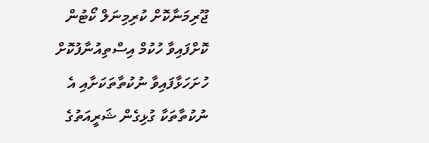ޖޫރިމަނާކޮށް ކުރިމިނަލް ކޯޓުން ކޮށްފައިވާ ހުކުމް އިސްތިއުނާފުކޮށް ހުށަހަޅާފައިވާ ނުކުތާތަކަށާއި އެ ނުކުތާތަކާ ގުޅިގެން ޝަރީއަތުގެ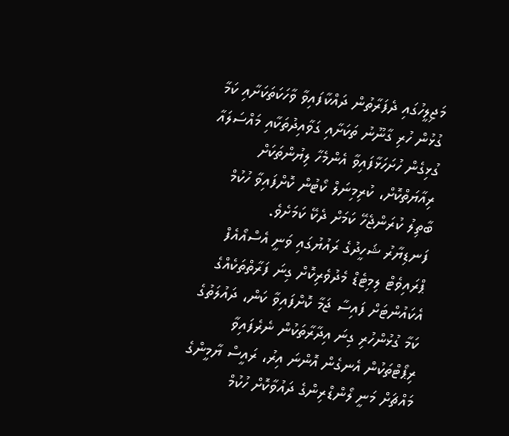މަޖިލީހުގައި ދެފަރާތުން ދައްކާފައިވާ ވާހަކަތަކަށާއި ކަމާ ގުޅުން ހުރި ގާނޫނު ތަކަށާއި ގަވާއިދުތަކާއި މައްސަލައާ ގުޅިގެން ހުށަހަޅާފައިވާ އެންމެހާ ލިޔުންތަކަށް ރިއާޔަތްކޮށް، ކުރިމިނަލް ކޯޓުން ކޮށްފައިވާ ހުކުމް ބާތިލު ކުރަންޖެހޭ ކަމަށް ދެކޭ ކަމަށެވެ.
ފަނޑިޔާރު ޝަހީދުގެ ރައުޔުގައި ވަނީ އެސްއޯއެފް ޕްރައިވެޓް ލިމިޓެޑް މެދުވެރިކޮށް ގިނަ ފަރާތްތަކެއްގެ އެކައުންޓަށް ފައިސާ ޖަމާ ކޮށްފައިވާ ކަން، ދައުލަތުގެ ކަމާ ގުޅުންހުރި ގިނަ އިދާރާތަކުން ނެރެފައިވާ ރިޕޯޓްތަކުން އެނގެން އޮންނަ އިރު، ރައީސް ޔާމީންގެ މައްޗަށް މަނީ ލޯންޑްރިންގެ ދައުވާކޮށް ހުކުމް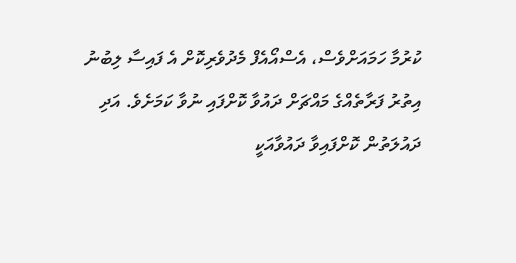ކުރުމާ ހަމައަށްވެސް، އެސްއޯއެފް މެދުވެރިކޮށް އެ ފައިސާ ލިބުނު އިތުރު ފަރާތެއްގެ މައްޗަށް ދައުވާ ކޮށްފައި ނުވާ ކަމަށެވެ. އަދި ދައުލަތުން ކޮށްފައިވާ ދައުވާއަކީ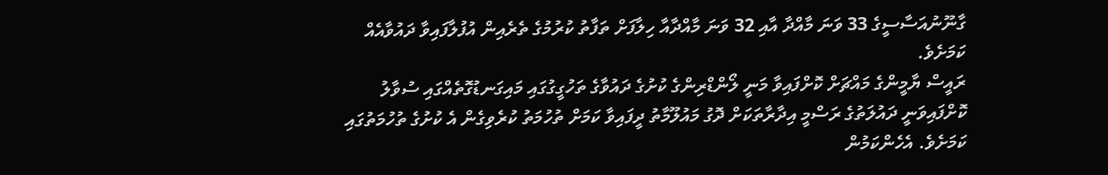ގާނޫނުއަސާސީގެ 33 ވަނަ މާއްދާ އާއި 32 ވަނަ މާއްދާއާ ހިލާފަށް ތަފާތު ކުރުމުގެ ތެރެއިން އުފުލާފައިވާ ދައުވާއެއް ކަމަށެވެ.
ރައީސް ޔާމީންގެ މައްޗަށް ކޮށްފައިވާ މަނީ ލޯންޑްރިންގެ ކުށުގެ ދައުވާގެ ތަހުގީގުގައި މައިގަނޑުގޮތެއްގައި ސުވާލު ކޮށްފައިވަނީ ދައުލަތުގެ ރަސްމީ އިދާރާތަކަށް ދޮގު މައުލޫމާތު ދީފައިވާ ކަމަށް ތުހުމަތު ކުރެވިގެން އެ ކުށުގެ ތުހުމަތުގައި ކަމަށެވެ. އެހެންކަމުން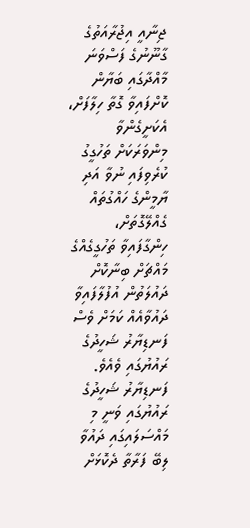ޖިނާއީ އިޖުރާއަތުގެ ގާނޫނުގެ ފަސްވަނަ މާއްދާގައި ބަޔާން ކޮށްފައިވާ ގޮތާ ހިލާފަށް، އެކަށީގެންވާ މިންވަރަކަށް ތަހުގީގު ކުރެވިފައި ނުވާ އަދި ޔާމީންގެ ހައްގުތައް ގެއްލޭގޮތަށް، ހިންގާފައިވާ ތަހުގީގެއްގެ މައްޗަށް ބިނާކޮށް ދައުލަތުން އުފުލާފައިވާ ދައުވާއެއް ކަމަށް ވެސް ފަނޑިޔާރު ޝަހީދުގެ ރައުޔުގައި ވެއެވެ.
ފަނޑިޔާރު ޝަހީދުގެ ރައުޔުގައި ވަނީ މި މައްސަލައިގައި ދައުވާ ލިބޭ ފަރާތާ ދެކޮޅަށް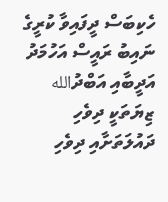ހެކިބަސް ދީފައިވާ ކުރީގެ ނައިބު ރައީސް އަހުމަދު އަދީބާއި އަބްދުالله ޒިޔަތަކީ ދިވެހި ދައުލަތަށާއި ދިވެހި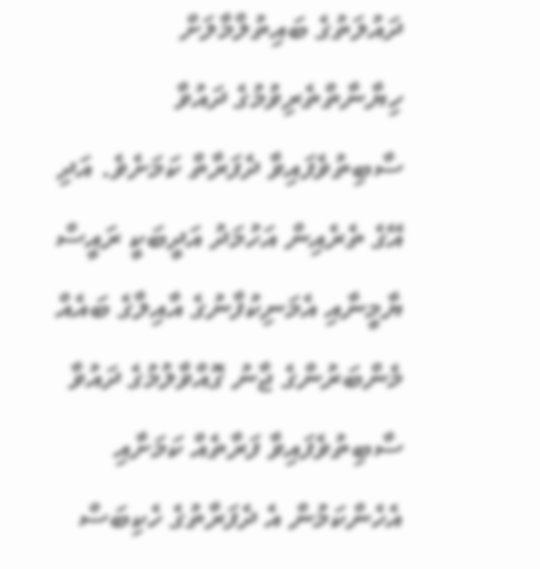ދައުލަތުގެ ބައިތުލްމާލަށް ހިޔާނާތްތެރިވުމުގެ ދައުވާ ސާބިތުވެފައިވާ ދެފަރާތް ކަމަށެވެ. އަދި އޭގެ ތެރެއިން އަހުމަދު އަދީބަކީ ރައީސް ޔާމީނާއި އެމަނިކުފާނުގެ އާއިލާގެ ބައެއް މެންބަރުންގެ ޖާނު ގޮއްވާލުމުގެ ދައުވާ ސާބިތުވެފައިވާ ފަރާތެއް ކަމަށާއި އެހެންކަމުން އެ ދެފަރާތުގެ ހެކިބަސް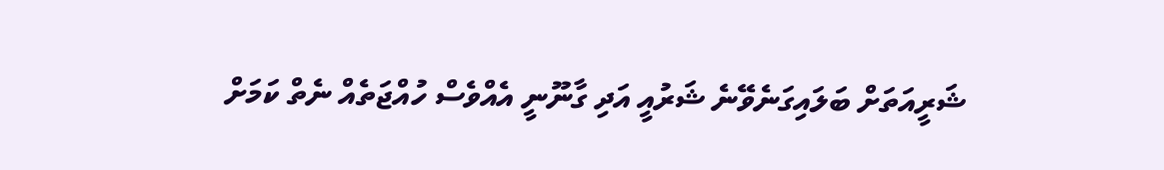ޝަރީއަތަށް ބަލައިގަނެވޭނެ ޝަރުއީ އަދި ގާނޫނީ އެއްވެސް ހުއްޖަތެއް ނެތް ކަމަށް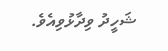ޝަހީދު ވިދާޅުވިއެވެ.